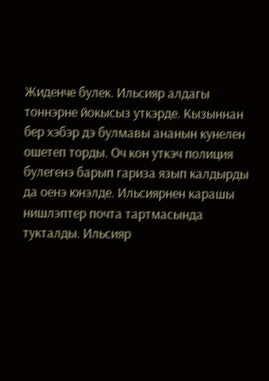Жиденче булек. Ильсияр алдагы тоннэрне йокысыз уткэрде. Кызыннан бер хэбэр дэ булмавы ананын кунелен ошетеп торды. Оч кон уткэч полиция булегенэ барып гариза язып калдырды да оенэ юнэлде. Ильсиярнен карашы нишлэптер почта тартмасында тукталды. Ильсияр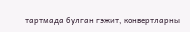тартмада булган гэжит, конвертларны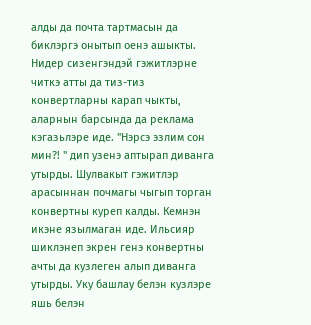алды да почта тартмасын да биклэргэ онытып оенэ ашыкты. Нидер сизенгэндэй гэжитлэрне читкэ атты да тиз-тиз конвертларны карап чыкты, аларнын барсында да реклама кэгазьлэре иде. "Нэрсэ эзлим сон мин?! " дип узенэ аптырап диванга утырды. Шулвакыт гэжитлэр арасыннан почмагы чыгып торган конвертны куреп калды. Кемнэн икэне язылмаган иде. Ильсияр шиклэнеп экрен генэ конвертны ачты да кузлеген алып диванга утырды. Уку башлау белэн кузлэре яшь белэн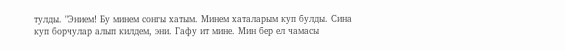тулды. "Энием! Бу минем сонгы хатым. Минем хаталарым куп булды. Сина куп борчулар алып килдем, эни. Гафу ит мине. Мин бер ел чамасы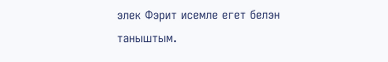элек Фэрит исемле егет белэн таныштым.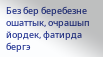Без бер беребезне ошаттык, очрашып йордек, фатирда бергэ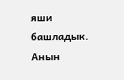яши башладык. Анын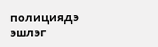полициядэ эшлэг